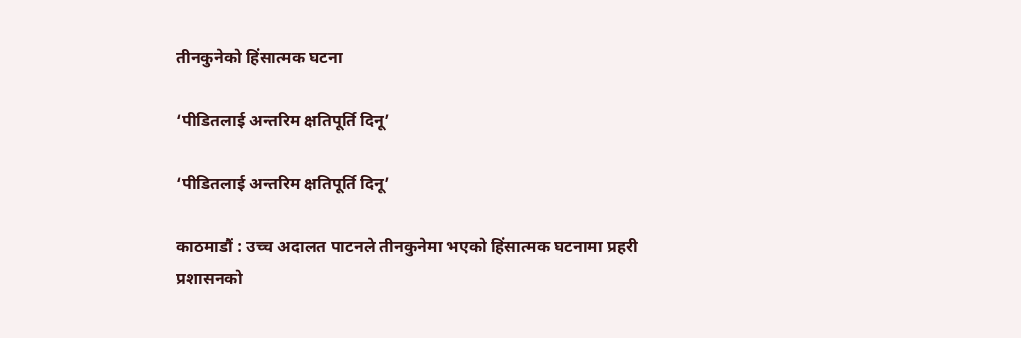तीनकुनेको हिंसात्मक घटना

‘पीडितलाई अन्तरिम क्षतिपूर्ति दिनू’

‘पीडितलाई अन्तरिम क्षतिपूर्ति दिनू’

काठमाडौं : उच्च अदालत पाटनले तीनकुनेमा भएको हिंसात्मक घटनामा प्रहरी प्रशासनको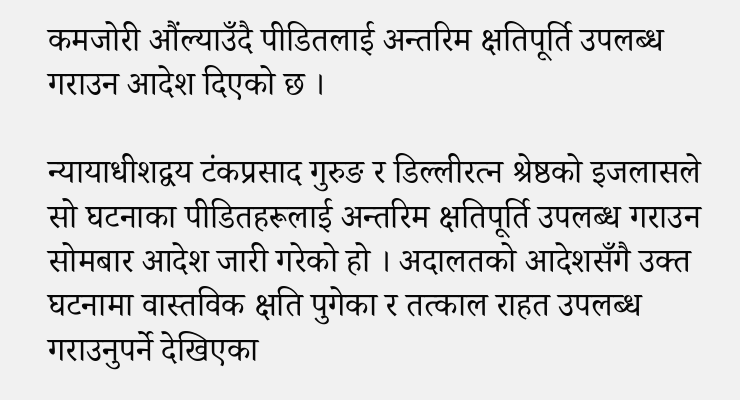कमजोरी औंल्याउँदै पीडितलाई अन्तरिम क्षतिपूर्ति उपलब्ध गराउन आदेश दिएको छ ।

न्यायाधीशद्वय टंकप्रसाद गुरुङ र डिल्लीरत्न श्रेष्ठको इजलासले सो घटनाका पीडितहरूलाई अन्तरिम क्षतिपूर्ति उपलब्ध गराउन सोमबार आदेश जारी गरेको हो । अदालतको आदेशसँगै उक्त घटनामा वास्तविक क्षति पुगेका र तत्काल राहत उपलब्ध गराउनुपर्ने देखिएका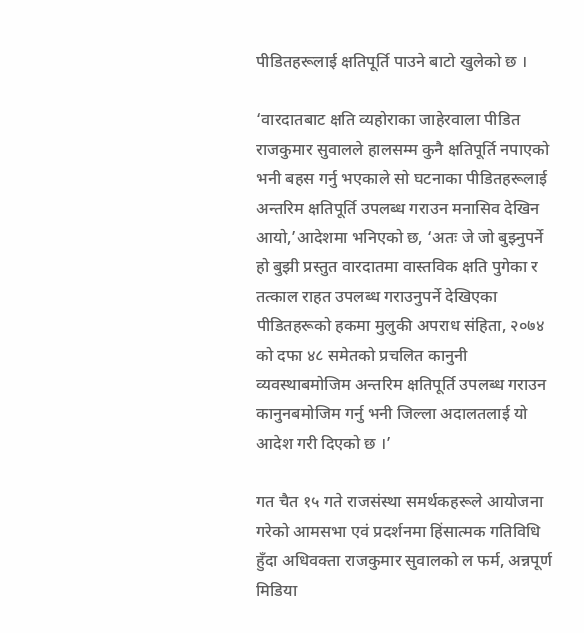पीडितहरूलाई क्षतिपूर्ति पाउने बाटो खुलेको छ ।

‘वारदातबाट क्षति व्यहोराका जाहेरवाला पीडित राजकुमार सुवालले हालसम्म कुनै क्षतिपूर्ति नपाएको भनी बहस गर्नु भएकाले सो घटनाका पीडितहरूलाई अन्तरिम क्षतिपूर्ति उपलब्ध गराउन मनासिव देखिन आयो,’आदेशमा भनिएको छ, ‘अतः जे जो बुझ्नुपर्ने हो बुझी प्रस्तुत वारदातमा वास्तविक क्षति पुगेका र तत्काल राहत उपलब्ध गराउनुपर्ने देखिएका पीडितहरूको हकमा मुलुकी अपराध संहिता, २०७४ को दफा ४८ समेतको प्रचलित कानुनी व्यवस्थाबमोजिम अन्तरिम क्षतिपूर्ति उपलब्ध गराउन कानुनबमोजिम गर्नु भनी जिल्ला अदालतलाई यो आदेश गरी दिएको छ ।’

गत चैत १५ गते राजसंस्था समर्थकहरूले आयोजना गरेको आमसभा एवं प्रदर्शनमा हिंसात्मक गतिविधि हुँदा अधिवक्ता राजकुमार सुवालको ल फर्म, अन्नपूर्ण मिडिया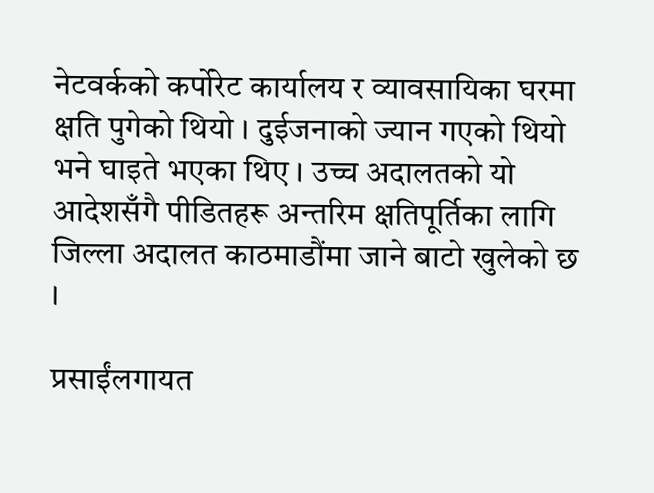नेटवर्कको कर्पोरेट कार्यालय र व्यावसायिका घरमा क्षति पुगेको थियो । दुईजनाको ज्यान गएको थियो भने घाइते भएका थिए । उच्च अदालतको यो आदेशसँगै पीडितहरू अन्तरिम क्षतिपूर्तिका लागि जिल्ला अदालत काठमाडौंमा जाने बाटो खुलेको छ ।

प्रसाईंलगायत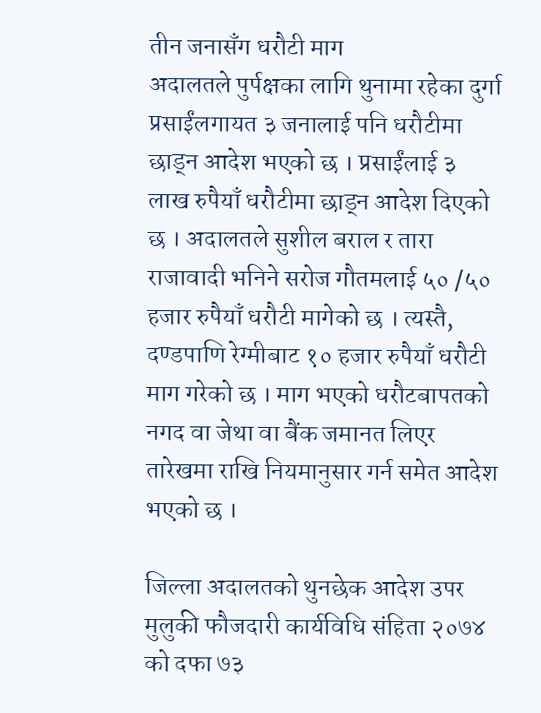तीन जनासँग धरौटी माग
अदालतले पुर्पक्षका लागि थुनामा रहेका दुर्गा प्रसाईंलगायत ३ जनालाई पनि धरौटीमा छाड्न आदेश भएको छ । प्रसाईंलाई ३ लाख रुपैयाँ धरौटीमा छाड्न आदेश दिएको छ । अदालतले सुशील बराल र तारा राजावादी भनिने सरोज गौतमलाई ५० /५० हजार रुपैयाँ धरौटी मागेको छ । त्यस्तै, दण्डपाणि रेग्मीबाट १० हजार रुपैयाँ धरौटी माग गरेको छ । माग भएको धरौटबापतको नगद वा जेथा वा बैंक जमानत लिएर तारेखमा राखि नियमानुसार गर्न समेत आदेश भएको छ ।

जिल्ला अदालतको थुनछेक आदेश उपर मुलुकी फौजदारी कार्यविधि संहिता २०७४ को दफा ७३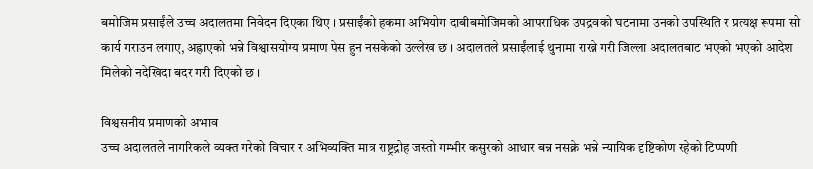बमोजिम प्रसाईंले उच्च अदालतमा निवेदन दिएका थिए । प्रसाईंको हकमा अभियोग दाबीबमोजिमको आपराधिक उपद्रवको घटनामा उनको उपस्थिति र प्रत्यक्ष रूपमा सो कार्य गराउन लगाए, अह्राएको भन्ने विश्वासयोग्य प्रमाण पेस हुन नसकेको उल्लेख छ । अदालतले प्रसाईंलाई थुनामा राख्ने गरी जिल्ला अदालतबाट भएको भएको आदेश मिलेको नदेखिदा बदर गरी दिएको छ ।

विश्वसनीय प्रमाणको अभाव
उच्च अदालतले नागरिकले व्यक्त गरेको विचार र अभिव्यक्ति मात्र राष्ट्रद्रोह जस्तो गम्भीर कसुरको आधार बन्न नसक्ने भन्ने न्यायिक दृष्टिकोण रहेको टिप्पणी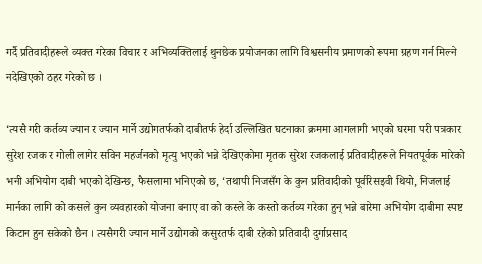गर्दै प्रतिवादीहरूले व्यक्त गरेका विचार र अभिव्यक्तिलाई थुनछेक प्रयोजनका लागि विश्वसनीय प्रमाणको रूपमा ग्रहण गर्न मिल्ने नदेखिएको ठहर गरेको छ ।

‘त्यसै गरी कर्तव्य ज्यान र ज्यान मार्ने उद्योगतर्फको दाबीतर्फ हेर्दा उल्लिखित घटनाका क्रममा आगलागी भएको घरमा परी पत्रकार सुरेश रजक र गोली लागेर सविन महर्जनको मृत्यु भएको भन्ने देखिएकोमा मृतक सुरेश रजकलाई प्रतिवादीहरूले नियतपूर्वक मारेको भनी अभियोग दाबी भएको देखिन्छ, फैसलामा भनिएको छ, ‘तथापी निजसँग के कुन प्रतिवादीको पूर्वरिसइवी थियो, निजलाई मार्नका लागि को कसले कुन व्यवहारको योजना बनाए वा को कस्ले के कस्तो कर्तव्य गरेका हुन् भन्ने बारेमा अभियोग दाबीमा स्पष्ट किटान हुन सकेको छैन । त्यसैगरी ज्यान मार्ने उद्योगको कसुरतर्फ दाबी रहेको प्रतिवादी दुर्गाप्रसाद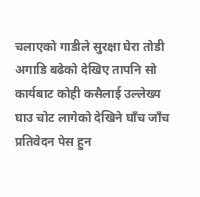चलाएको गाडीले सुरक्षा घेरा तोडी अगाडि बढेको देखिए तापनि सो कार्यबाट कोही कसैलाई उल्लेख्य घाउ चोट लागेको देखिने घाँच जाँच प्रतिवेदन पेस हुन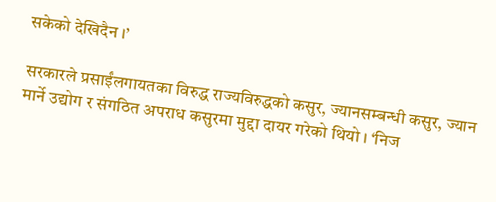सकेको देखिदैन ।’

सरकारले प्रसाईंलगायतका विरुद्ध राज्यविरुद्धको कसुर, ज्यानसम्बन्धी कसुर, ज्यान मार्ने उद्योग र संगठित अपराध कसुरमा मुद्दा दायर गरेको थियो । ‘निज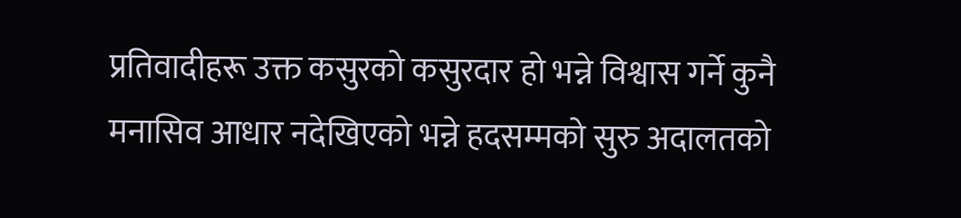प्रतिवादीहरू उक्त कसुरको कसुरदार हो भन्ने विश्वास गर्ने कुनै मनासिव आधार नदेखिएको भन्ने हदसम्मको सुरु अदालतको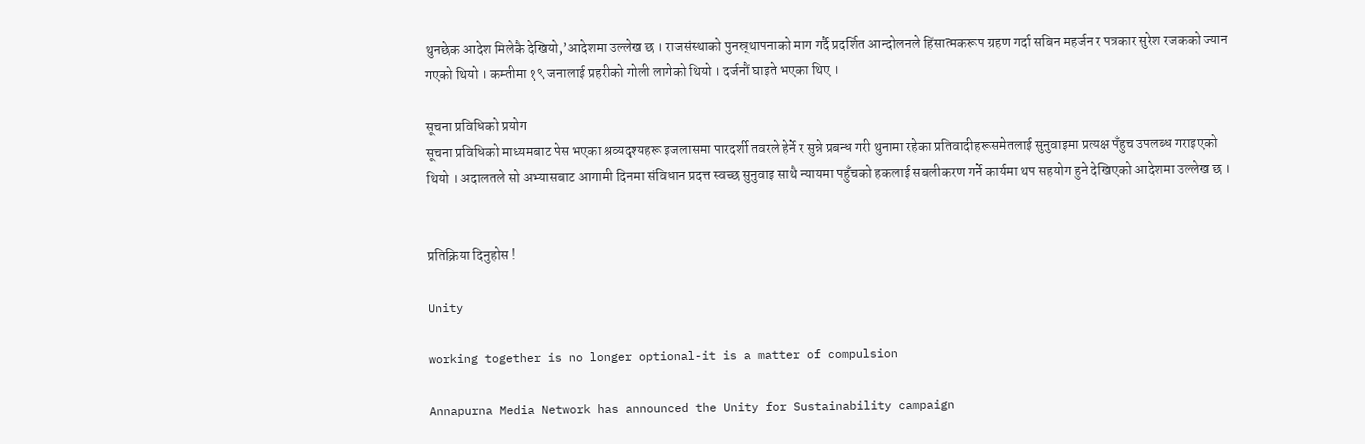थुनछेक आदेश मिलेकै देखियो,’आदेशमा उल्लेख छ । राजसंस्थाको पुनस्र्थापनाको माग गर्दै प्रदर्शित आन्दोलनले हिंसात्मकरूप ग्रहण गर्दा सबिन महर्जन र पत्रकार सुरेश रजकको ज्यान गएको थियो । कम्तीमा १९ जनालाई प्रहरीको गोली लागेको थियो । दर्जनौं घाइते भएका थिए ।

सूचना प्रविधिको प्रयोग
सूचना प्रविधिको माध्यमबाट पेस भएका श्रव्यदृश्यहरू इजलासमा पारदर्शी तवरले हेर्ने र सुन्ने प्रबन्ध गरी थुनामा रहेका प्रतिवादीहरूसमेतलाई सुनुवाइमा प्रत्यक्ष पँहुच उपलब्ध गराइएको थियो । अदालतले सो अभ्यासबाट आगामी दिनमा संविधान प्रदत्त स्वच्छ सुनुवाइ साथै न्यायमा पहुँचको हकलाई सबलीकरण गर्ने कार्यमा थप सहयोग हुने देखिएको आदेशमा उल्लेख छ ।


प्रतिक्रिया दिनुहोस !

Unity

working together is no longer optional-it is a matter of compulsion

Annapurna Media Network has announced the Unity for Sustainability campaign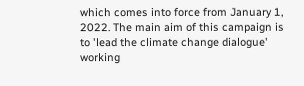which comes into force from January 1, 2022. The main aim of this campaign is to 'lead the climate change dialogue' working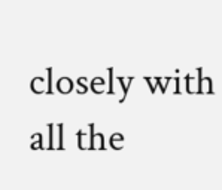closely with all the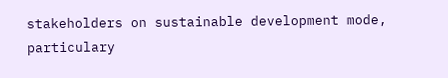stakeholders on sustainable development mode, particulary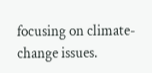focusing on climate-change issues.